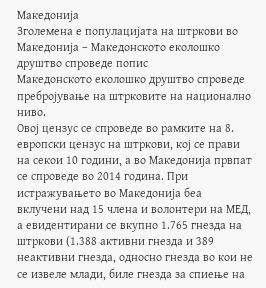Македонија
Зголемена е популацијата на штркови во Македонија – Македонското еколошко друштво спроведе попис
Македонското еколошко друштво спроведе пребројување на штрковите на национално ниво.
Овој цензус се спроведе во рамките на 8. европски цензус на штркови, кој се прави на секои 10 години, а во Македонија првпат се спроведе во 2014 година. При истражувањето во Македонија беа вклучени над 15 члена и волонтери на МЕД, а евидентирани се вкупно 1.765 гнезда на штркови (1.388 активни гнезда и 389 неактивни гнезда, односно гнезда во кои не се извеле млади, биле гнезда за спиење на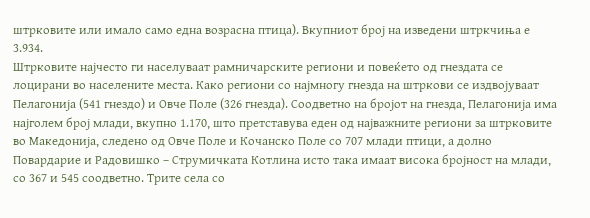штрковите или имало само една возрасна птица). Вкупниот број на изведени штркчиња е 3.934.
Штрковите најчесто ги населуваат рамничарските региони и повеќето од гнездата се лоцирани во населените места. Како региони со најмногу гнезда на штркови се издвојуваат Пелагонија (541 гнездо) и Овче Поле (326 гнезда). Соодветно на бројот на гнезда, Пелагонија има најголем број млади, вкупно 1.170, што претставува еден од најважните региони за штрковите во Македонија, следено од Овче Поле и Кочанско Поле со 707 млади птици, а долно Повардарие и Радовишко – Струмичката Котлина исто така имаат висока бројност на млади, со 367 и 545 соодветно. Трите села со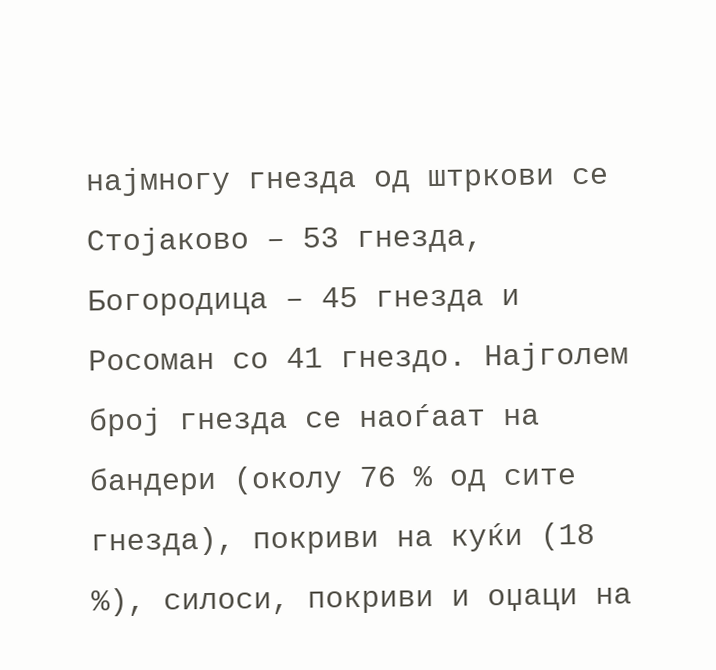најмногу гнезда од штркови се Стојаково – 53 гнезда, Богородица – 45 гнезда и Росоман со 41 гнездо. Најголем број гнезда се наоѓаат на бандери (околу 76 % од сите гнезда), покриви на куќи (18 %), силоси, покриви и оџаци на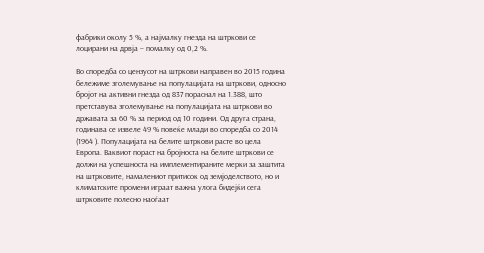фабрики околу 5 %, а најмалку гнезда на штркови се лоцирани на дрвја – помалку од 0,2 %.

Во споредба со цензусот на штркови направен во 2015 година бележиме зголемување на популацијата на штркови, односно бројот на активни гнезда од 837 пораснал на 1.388, што претставува зголемување на популацијата на штркови во државата за 60 % за период од 10 години. Од друга страна, годинава се извеле 49 % повеќе млади во споредба со 2014 (1964 ). Популацијата на белите штркови расте во цела Европа. Ваквиот пораст на бројноста на белите штркови се должи на успешноста на имплементираните мерки за заштита на штрковите, намалениот притисок од земјоделството, но и климатските промени играат важна улога бидејќи сега штрковите полесно наоѓаат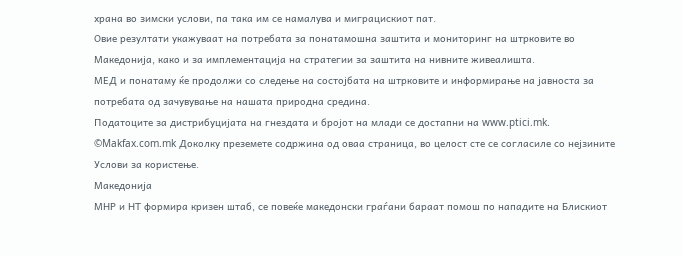храна во зимски услови, па така им се намалува и миграцискиот пат.
Овие резултати укажуваат на потребата за понатамошна заштита и мониторинг на штрковите во Македонија, како и за имплементација на стратегии за заштита на нивните живеалишта.
МЕД и понатаму ќе продолжи со следење на состојбата на штрковите и информирање на јавноста за потребата од зачувување на нашата природна средина.
Податоците за дистрибуцијата на гнездата и бројот на млади се достапни на www.ptici.mk.
©Makfax.com.mk Доколку преземете содржина од оваа страница, во целост сте се согласиле со нејзините Услови за користење.
Македонија
МНР и НТ формира кризен штаб, се повеќе македонски граѓани бараат помош по нападите на Блискиот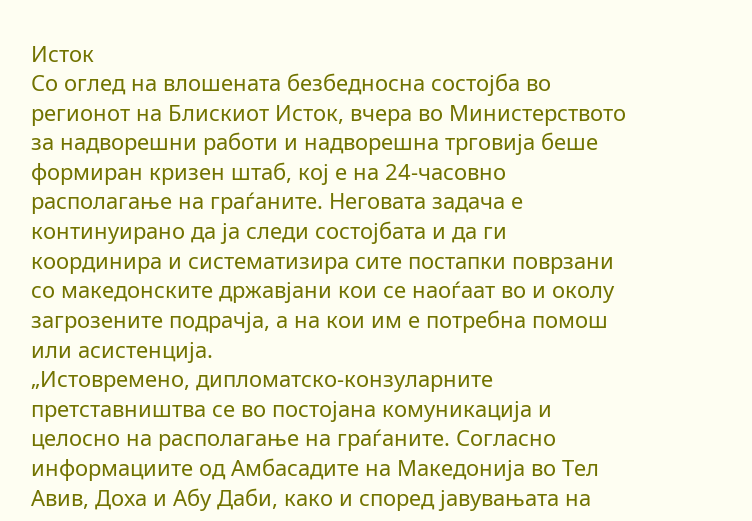Исток
Со оглед на влошената безбедносна состојба во регионот на Блискиот Исток, вчера во Министерството за надворешни работи и надворешна трговија беше формиран кризен штаб, кој е на 24-часовно располагање на граѓаните. Неговата задача е континуирано да ја следи состојбата и да ги координира и систематизира сите постапки поврзани со македонските државјани кои се наоѓаат во и околу загрозените подрачја, а на кои им е потребна помош или асистенција.
„Истовремено, дипломатско-конзуларните претставништва се во постојана комуникација и целосно на располагање на граѓаните. Согласно информациите од Амбасадите на Македонија во Тел Авив, Доха и Абу Даби, како и според јавувањата на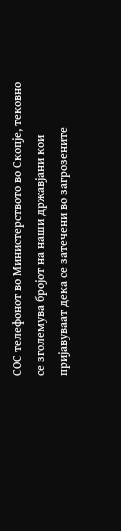СОС телефонот во Министерството во Скопје, тековно се зголемува бројот на наши државјани кои пријавуваат дека се затечени во загрозените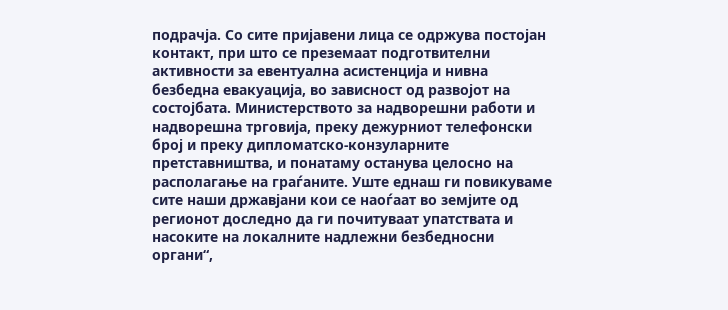подрачја. Со сите пријавени лица се одржува постојан контакт, при што се преземаат подготвителни активности за евентуална асистенција и нивна безбедна евакуација, во зависност од развојот на состојбата. Министерството за надворешни работи и надворешна трговија, преку дежурниот телефонски број и преку дипломатско-конзуларните претставништва, и понатаму останува целосно на располагање на граѓаните. Уште еднаш ги повикуваме сите наши државјани кои се наоѓаат во земјите од регионот доследно да ги почитуваат упатствата и насоките на локалните надлежни безбедносни органи“,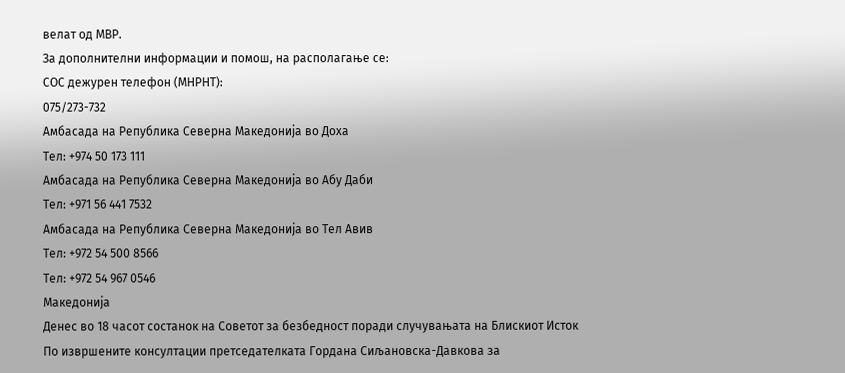велат од МВР.
За дополнителни информации и помош, на располагање се:
СОС дежурен телефон (МНРНТ):
075/273-732
Амбасада на Република Северна Македонија во Доха
Тел: +974 50 173 111
Амбасада на Република Северна Македонија во Абу Даби
Тел: +971 56 441 7532
Амбасада на Република Северна Македонија во Тел Авив
Тел: +972 54 500 8566
Тел: +972 54 967 0546
Македонија
Денес во 18 часот состанок на Советот за безбедност поради случувањата на Блискиот Исток
По извршените консултации претседателката Гордана Сиљановска-Давкова за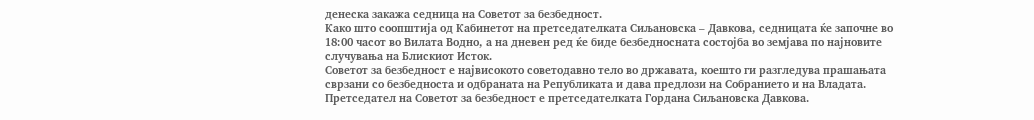денеска закажа седница на Советот за безбедност.
Како што соопштија од Кабинетот на претседателката Сиљановска – Давкова, седницата ќе започне во 18:00 часот во Вилата Водно, а на дневен ред ќе биде безбедносната состојба во земјава по најновите случувања на Блискиот Исток.
Советот за безбедност е највисокото советодавно тело во државата, коешто ги разгледува прашањата сврзани со безбедноста и одбраната на Републиката и дава предлози на Собранието и на Владата.
Претседател на Советот за безбедност е претседателката Гордана Сиљановска Давкова.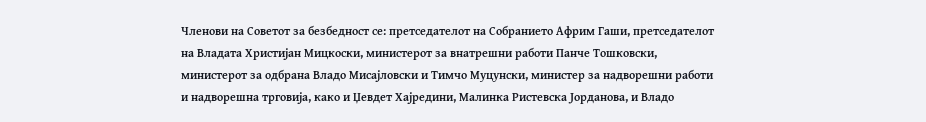Членови на Советот за безбедност се: претседателот на Собранието Африм Гаши, претседателот на Владата Христијан Мицкоски, министерот за внатрешни работи Панче Тошковски, министерот за одбрана Владо Мисајловски и Тимчо Муцунски, министер за надворешни работи и надворешна трговија, како и Џевдет Хајредини, Малинка Ристевска Јорданова, и Владо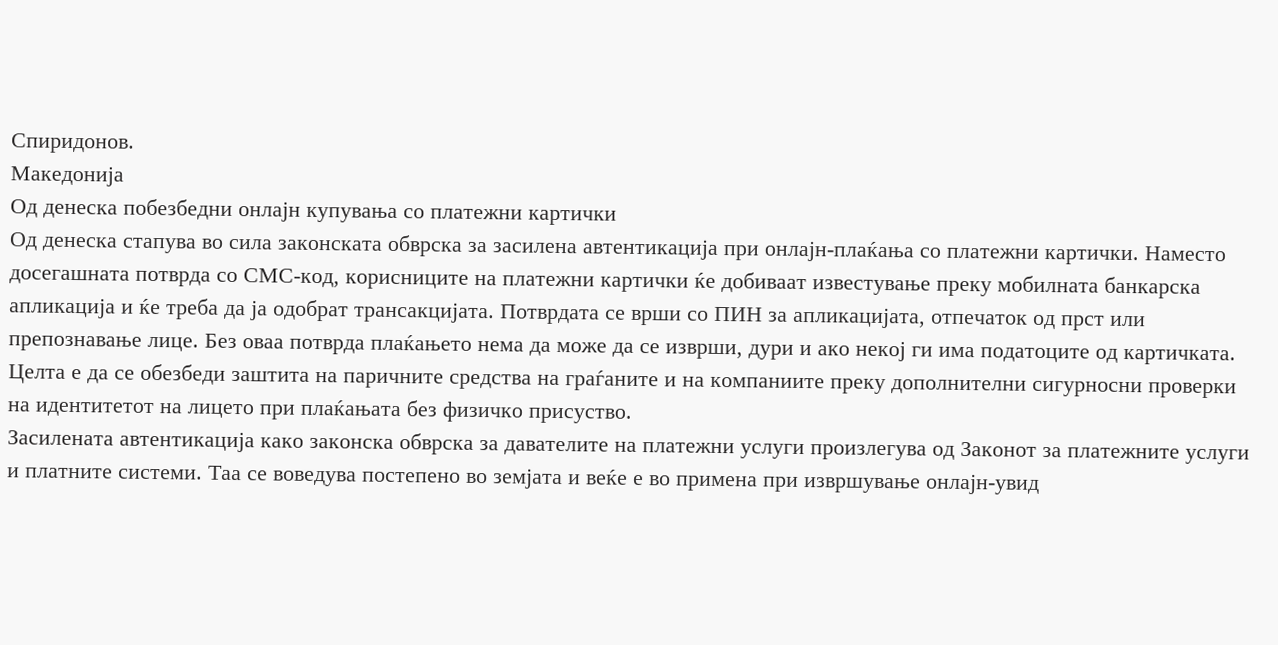Спиридонов.
Македонија
Од денеска побезбедни онлајн купувања со платежни картички
Од денеска стапува во сила законската обврска за засилена автентикација при онлајн-плаќања со платежни картички. Наместо досегашната потврда со СМС-код, корисниците на платежни картички ќе добиваат известување преку мобилната банкарска апликација и ќе треба да ја одобрат трансакцијата. Потврдата се врши со ПИН за апликацијата, отпечаток од прст или препознавање лице. Без оваа потврда плаќањето нема да може да се изврши, дури и ако некој ги има податоците од картичката.
Целта е да се обезбеди заштита на паричните средства на граѓаните и на компаниите преку дополнителни сигурносни проверки на идентитетот на лицето при плаќањата без физичко присуство.
Засилената автентикација како законска обврска за давателите на платежни услуги произлегува од Законот за платежните услуги и платните системи. Таа се воведува постепено во земјата и веќе е во примена при извршување онлајн-увид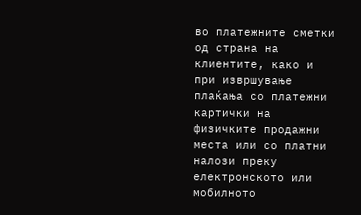во платежните сметки од страна на клиентите, како и при извршување плаќања со платежни картички на физичките продажни места или со платни налози преку електронското или мобилното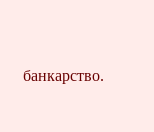банкарство.